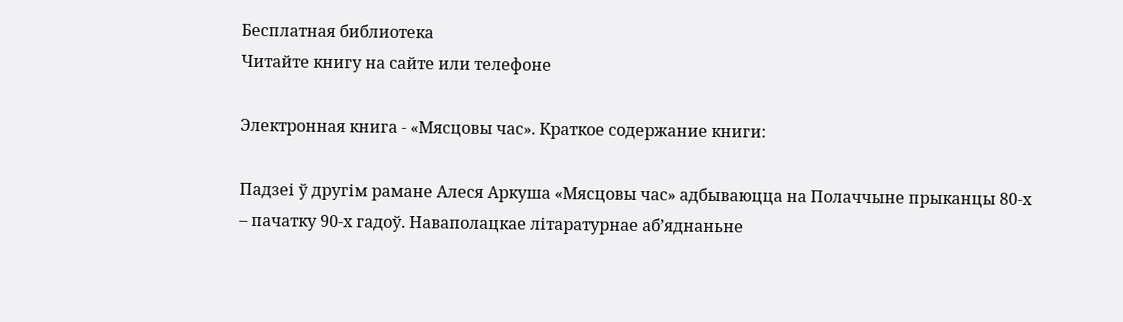Бесплатная библиотека
Читайте книгу на сайте или телефоне

Электронная книга - «Мясцовы час». Краткое содержание книги:

Падзеі ў другім рамане Алеся Аркуша «Мясцовы час» адбываюцца на Полаччыне прыканцы 80-х – пачатку 90-х гадоў. Наваполацкае літаратурнае аб’яднаньне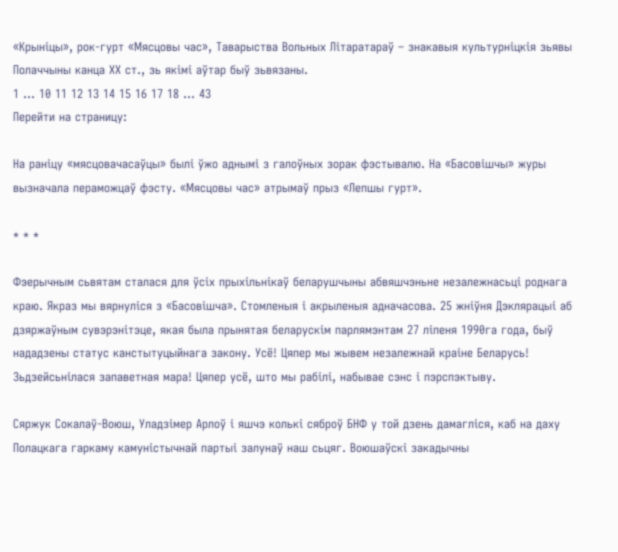«Крыніцы», рок-гурт «Мясцовы час», Таварыства Вольных Літаратараў – знакавыя культурніцкія зьявы Полаччыны канца ХХ ст., зь якімі аўтар быў зьвязаны.
1 ... 10 11 12 13 14 15 16 17 18 ... 43
Перейти на страницу:

На раніцу «мясцовачасаўцы» былі ўжо аднымі з галоўных зорак фэстывалю. На «Басовішчы» журы вызначала пераможцаў фэсту. «Мясцовы час» атрымаў прыз «Лепшы гурт».

* * *

Фэерычным сьвятам сталася для ўсіх прыхільнікаў беларушчыны абвяшчэньне незалежнасьці роднага краю. Якраз мы вярнуліся з «Басовішча». Стомленыя і акрыленыя адначасова. 25 жніўня Дэклярацыі аб дзяржаўным сувэрэнітэце, якая была прынятая беларускім парлямэнтам 27 ліпеня 1990га года, быў нададзены статус канстытуцыйнага закону. Усё! Цяпер мы жывем незалежнай краіне Беларусь! Зьдзейсьнілася запаветная мара! Цяпер усё, што мы рабілі, набывае сэнс і пэрспэктыву.

Сяржук Сокалаў-Воюш, Уладзімер Арлоў і яшчэ колькі сяброў БНФ у той дзень дамагліся, каб на даху Полацкага гаркаму камуністычнай партыі залунаў наш сьцяг. Воюшаўскі закадычны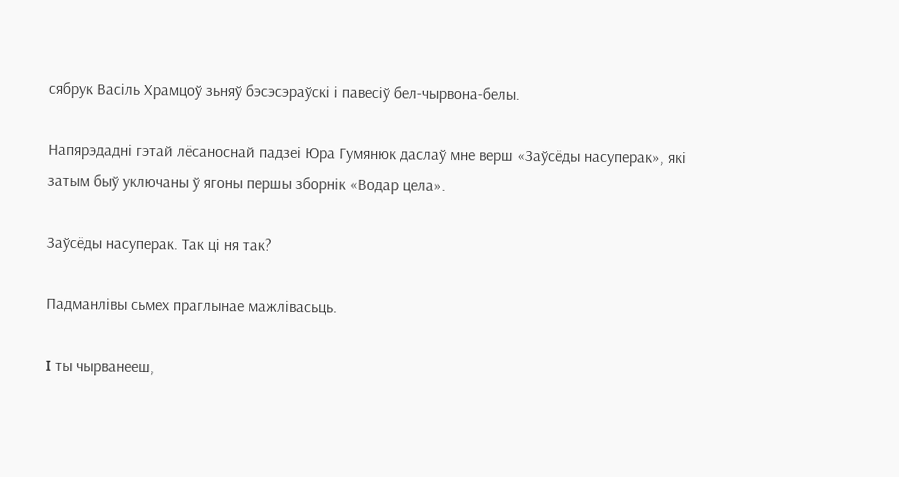сябрук Васіль Храмцоў зьняў бэсэсэраўскі і павесіў бел-чырвона-белы.

Напярэдадні гэтай лёсаноснай падзеі Юра Гумянюк даслаў мне верш «Заўсёды насуперак», які затым быў уключаны ў ягоны першы зборнік «Водар цела».

Заўсёды насуперак. Так ці ня так?

Падманлівы сьмех праглынае мажлівасьць.

I ты чырванееш,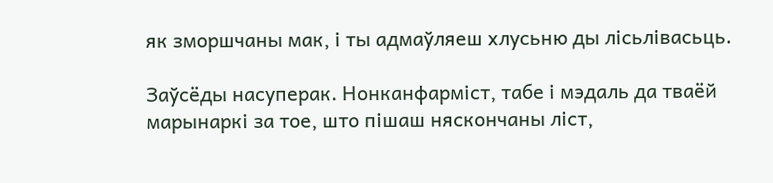як зморшчаны мак, і ты адмаўляеш хлусьню ды лісьлівасьць.

Заўсёды насуперак. Нонканфарміст, табе і мэдаль да тваёй марынаркі за тое, што пішаш няскончаны ліст,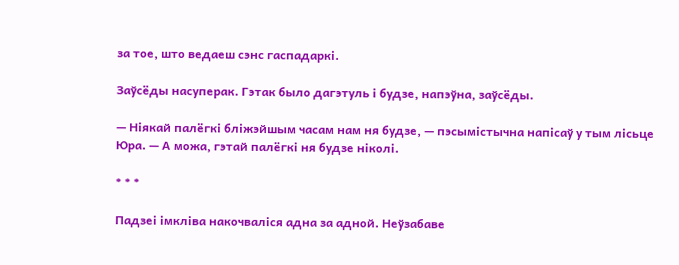за тое, што ведаеш сэнс гаспадаркі.

Заўсёды насуперак. Гэтак было дагэтуль і будзе, напэўна, заўсёды.

— Ніякай палёгкі бліжэйшым часам нам ня будзе, — пэсымістычна напісаў у тым лісьце Юра. — А можа, гэтай палёгкі ня будзе ніколі.

* * *

Падзеі імкліва накочваліся адна за адной. Неўзабаве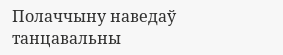Полаччыну наведаў танцавальны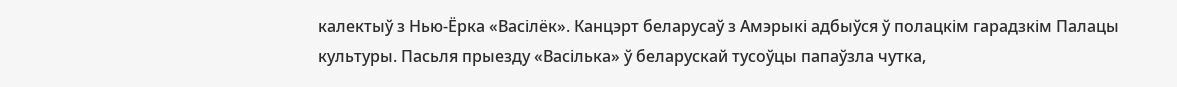калектыў з Нью-Ёрка «Васілёк». Канцэрт беларусаў з Амэрыкі адбыўся ў полацкім гарадзкім Палацы культуры. Пасьля прыезду «Васілька» ў беларускай тусоўцы папаўзла чутка,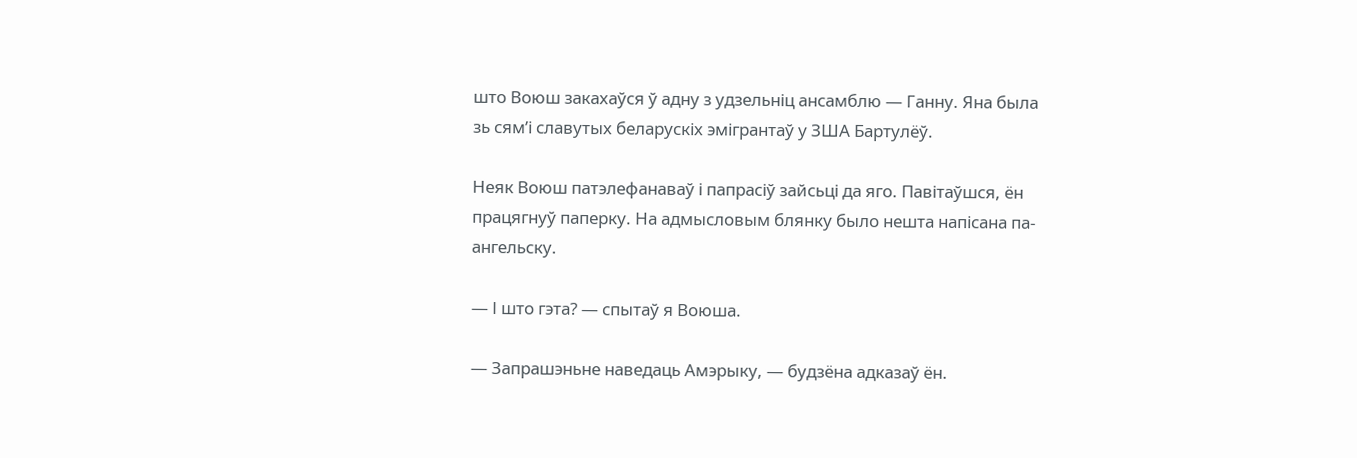што Воюш закахаўся ў адну з удзельніц ансамблю — Ганну. Яна была зь сям’і славутых беларускіх эмігрантаў у ЗША Бартулёў.

Неяк Воюш патэлефанаваў і папрасіў зайсьці да яго. Павітаўшся, ён працягнуў паперку. На адмысловым блянку было нешта напісана па-ангельску.

— І што гэта? — спытаў я Воюша.

— Запрашэньне наведаць Амэрыку, — будзёна адказаў ён.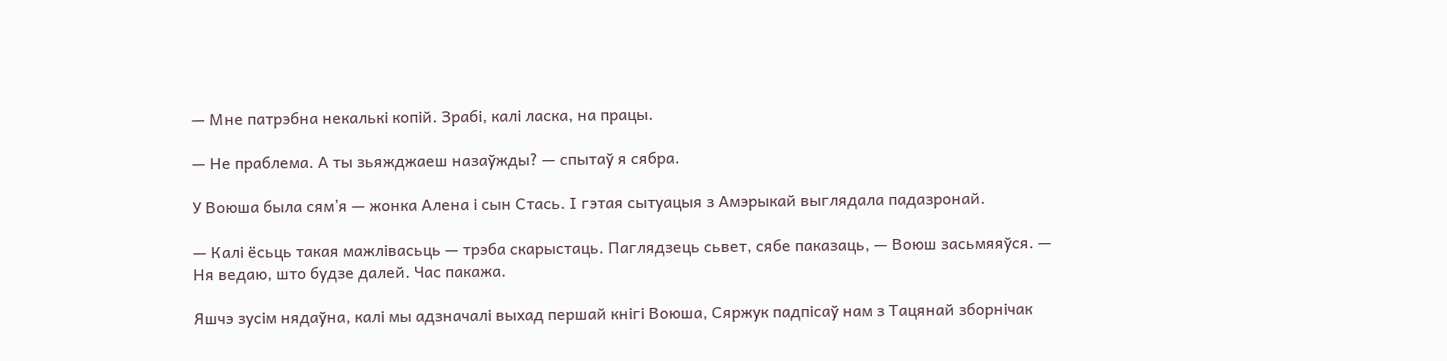— Мне патрэбна некалькі копій. Зрабі, калі ласка, на працы.

— Не праблема. А ты зьяжджаеш назаўжды? — спытаў я сябра.

У Воюша была сям’я — жонка Алена і сын Стась. І гэтая сытуацыя з Амэрыкай выглядала падазронай.

— Калі ёсьць такая мажлівасьць — трэба скарыстаць. Паглядзець сьвет, сябе паказаць, — Воюш засьмяяўся. — Ня ведаю, што будзе далей. Час пакажа.

Яшчэ зусім нядаўна, калі мы адзначалі выхад першай кнігі Воюша, Сяржук падпісаў нам з Тацянай зборнічак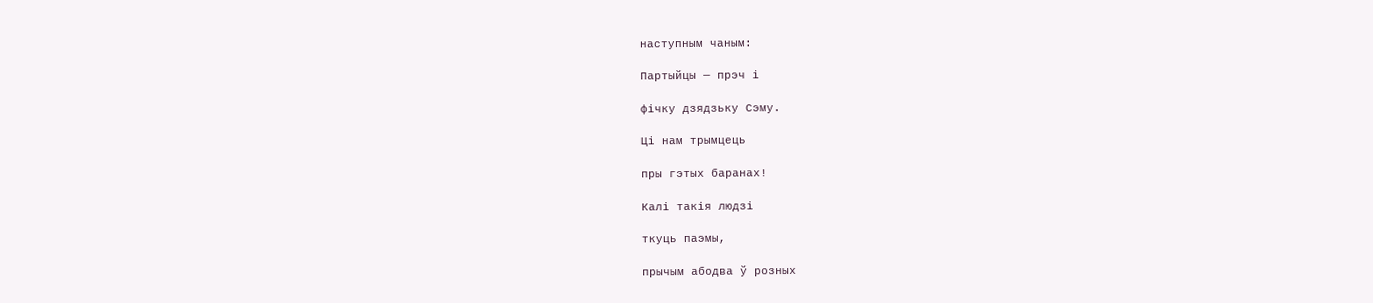наступным чаным:

Партыйцы — прэч і

фічку дзядзьку Сэму.

Ці нам трымцець

пры гэтых баранах!

Калі такія людзі

ткуць паэмы,

прычым абодва ў розных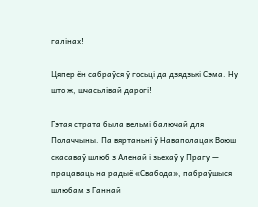галінах!

Цяпер ён сабраўся ў госьці да дзядзькі Сэма. Ну што ж, шчасьлівай дарогі!

Гэтая страта была вельмі балючай для Полаччыны. Па вяртаньні ў Наваполацак Воюш скасаваў шлюб з Аленай і зьехаў у Прагу — працаваць на радыё «Свабода», пабраўшыся шлюбам з Ганнай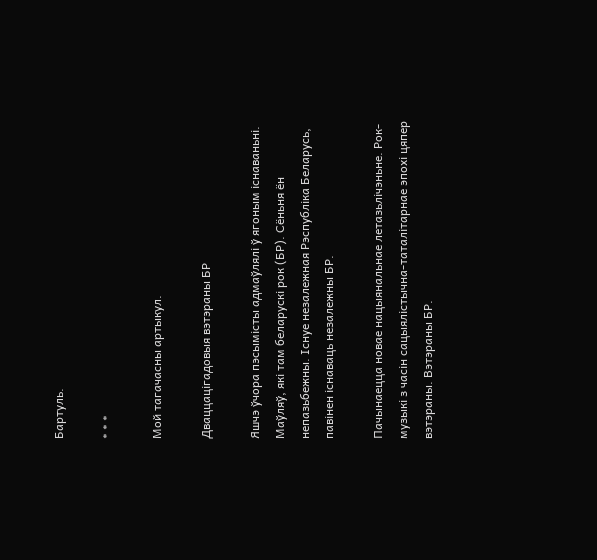Бартуль.

* * *

Мой тагачасны артыкул.

Дваццацігадовыя вэтэраны БР

Яшчэ ўчора пэсымісты адмаўлялі ў ягоным існаваньні. Маўляў, які там беларускі рок (БР). Сёньня ён непазьбежны. Існуе незалежная Рэспубліка Беларусь, павінен існаваць незалежны БР.

Пачынаецца новае нацыянальнае летазьлічэньне. Рок-музыкі з часін сацыялістычна-таталітарнае эпохі цяпер вэтэраны. Вэтэраны БР.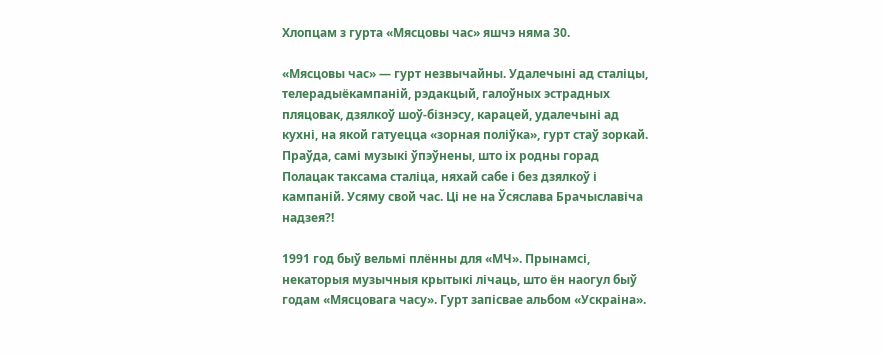Хлопцам з гурта «Мясцовы час» яшчэ няма 30.

«Мясцовы час» — гурт незвычайны. Удалечыні ад сталіцы, телерадыёкампаній, рэдакцый, галоўных эстрадных пляцовак, дзялкоў шоў-бізнэсу, карацей, удалечыні ад кухні, на якой гатуецца «зорная поліўка», гурт стаў зоркай. Праўда, самі музыкі ўпэўнены, што іх родны горад Полацак таксама сталіца, няхай сабе і без дзялкоў і кампаній. Усяму свой час. Ці не на Ўсяслава Брачыславіча надзея?!

1991 год быў вельмі плённы для «МЧ». Прынамсі, некаторыя музычныя крытыкі лічаць, што ён наогул быў годам «Мясцовага часу». Гурт запісвае альбом «Ускраіна».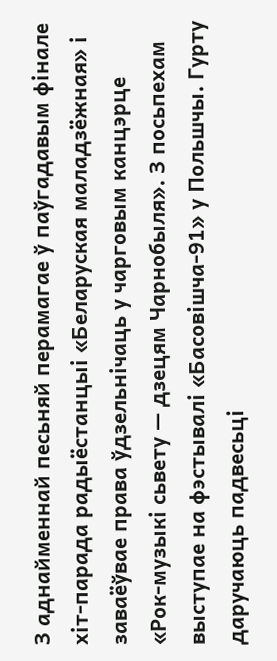З аднайменнай песьняй перамагае ў паўгадавым фінале хіт-парада радыёстанцыі «Беларуская маладзёжная» і заваёўвае права ўдзельнічаць у чарговым канцэрце «Рок-музыкі сьвету — дзецям Чарнобыля». З посьпехам выступае на фэстывалі «Басовішча-91» у Польшчы. Гурту даручаюць падвесьці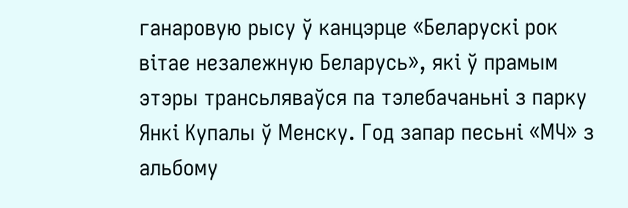ганаровую рысу ў канцэрце «Беларускі рок вітае незалежную Беларусь», які ў прамым этэры трансьляваўся па тэлебачаньні з парку Янкі Купалы ў Менску. Год запар песьні «МЧ» з альбому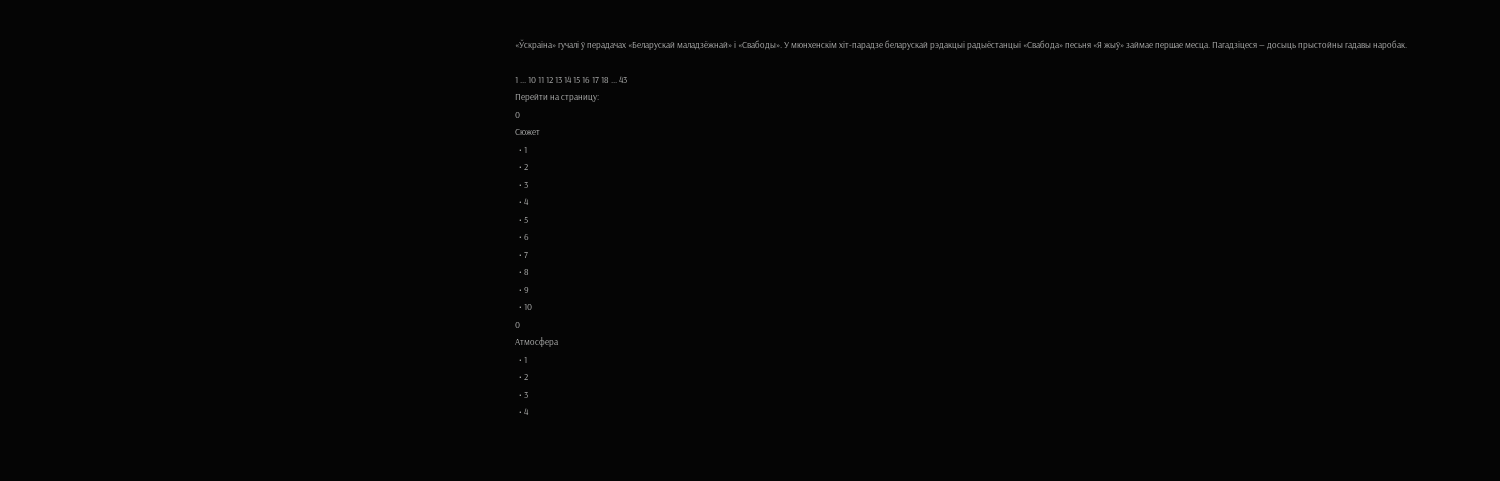«Ўскраіна» гучалі ў перадачах «Беларускай маладзёжнай» і «Свабоды». У мюнхенскім хіт-парадзе беларускай рэдакцыі радыёстанцыі «Свабода» песьня «Я жыў» займае першае месца. Пагадзіцеся — досыць прыстойны гадавы наробак.

1 ... 10 11 12 13 14 15 16 17 18 ... 43
Перейти на страницу:
0
Сюжет
  • 1
  • 2
  • 3
  • 4
  • 5
  • 6
  • 7
  • 8
  • 9
  • 10
0
Атмосфера
  • 1
  • 2
  • 3
  • 4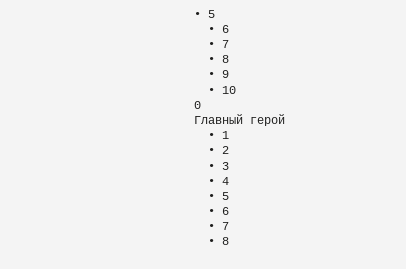• 5
  • 6
  • 7
  • 8
  • 9
  • 10
0
Главный герой
  • 1
  • 2
  • 3
  • 4
  • 5
  • 6
  • 7
  • 8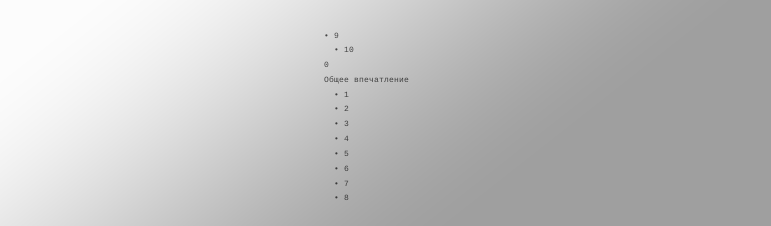• 9
  • 10
0
Общее впечатление
  • 1
  • 2
  • 3
  • 4
  • 5
  • 6
  • 7
  • 8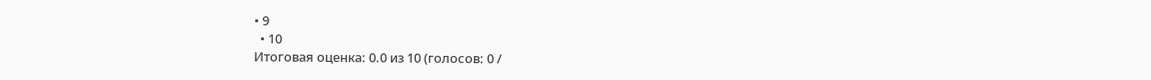• 9
  • 10
Итоговая оценка: 0.0 из 10 (голосов: 0 /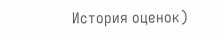История оценок)